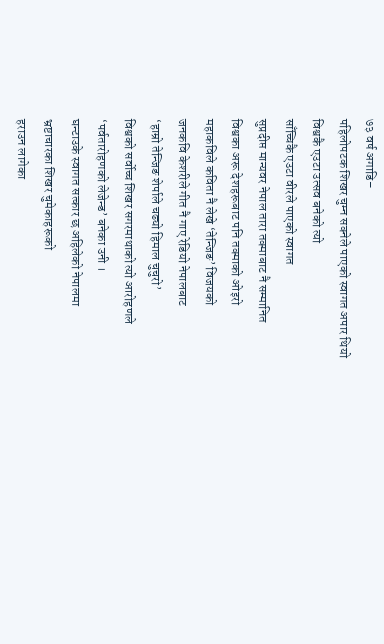७३ वर्ष अगाडि–
पहिलोपटक शिखर चुम्न सक्नेले पाएको स्वागत अपार थियो
विश्वकै एउटा उत्सव बनेको त्यो
साँच्चिकै एउटा वीरले पाएको स्वागत
सुप्रदीप्त मान्यवर नेपाल तारा तक्माबाट नै सम्मानित
विश्वका अरू देशहरूबाट पनि तक्माको ओइरो
महाकविले कविता नै लेखे ‘तेन्जिङ’ विजयको
जनकवि केशरीले गीत नै गाए रेडियो नेपालबाट
‘हाम्रो तेन्जिङ शेर्पाले चढ्यो हिमाल चुचुरो’
विश्वको सर्वोच्च शिखर सगरमाथाको त्यो आरोहणले
‘पर्वतारोहणको लेजेन्ड’ बनेका उनी ।
घन्टाउके स्वागत सत्कार छ अहिलेको नेपालमा
भ्रष्टाचारका शिखर चुमेकाहरूको
हराउन लागेका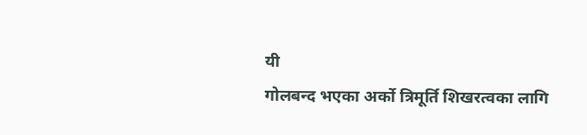यी
गोलबन्द भएका अर्को त्रिमूर्ति शिखरत्वका लागि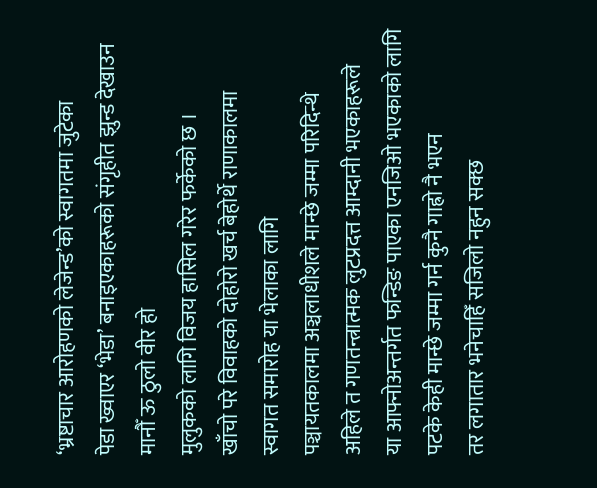‘भ्रष्टाचार आरोहणको लेजेन्ड’को स्वागतमा जुटेका
पेडा ख्वाएर ‘भेडा’ बनाइएकाहरूको संगृहीत झुन्ड देखाउन
मानौँ ऊ ठुलो वीर हो
मुलुकको लागि विजय हासिल गरेर फर्केको छ ।
खाँचो परे विवाहको दोहोरो खर्च बेहोर्थे राणाकालमा
स्वागत समारोह या भेलाका लागि
पञ्चायतकालमा अञ्चलाधीशले मान्छे जम्मा परिदिन्थे
अहिले त गणतन्त्रात्मक लुटप्रदत्त आम्दानी भएकाहरूले
या आफ्नोअन्तर्गत फन्डिङ पाएका एनजिओ भएकाको लागि
पटके केही मान्छे जम्मा गर्न कुनै गाह्रो नै भएन
तर लगातार भनेचाहिँ सजिलो नहुन सक्छ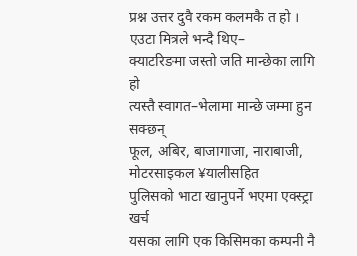प्रश्न उत्तर दुवै रकम कलमकै त हो ।
एउटा मित्रले भन्दै थिए–
क्याटरिङमा जस्तो जति मान्छेका लागि हो
त्यस्तै स्वागत–भेलामा मान्छे जम्मा हुन सक्छन्
फूल, अबिर, बाजागाजा, नाराबाजी, मोटरसाइकल ¥यालीसहित
पुलिसको भाटा खानुपर्ने भएमा एक्स्ट्रा खर्च
यसका लागि एक किसिमका कम्पनी नै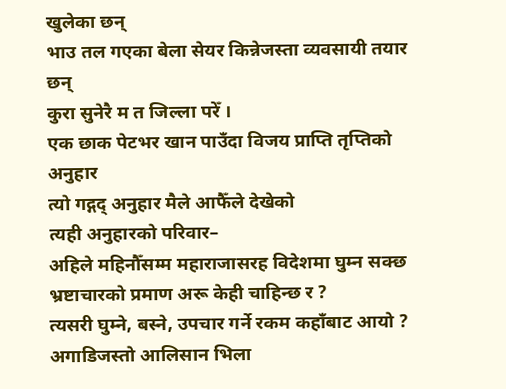खुलेका छन्
भाउ तल गएका बेला सेयर किन्नेजस्ता व्यवसायी तयार छन्
कुरा सुनेरै म त जिल्ला परेँ ।
एक छाक पेटभर खान पाउँदा विजय प्राप्ति तृप्तिको अनुहार
त्यो गद्गद् अनुहार मैले आफैँले देखेको
त्यही अनुहारको परिवार–
अहिले महिनौँसम्म महाराजासरह विदेशमा घुम्न सक्छ
भ्रष्टाचारको प्रमाण अरू केही चाहिन्छ र ?
त्यसरी घुम्ने, बस्ने, उपचार गर्ने रकम कहाँबाट आयो ?
अगाडिजस्तो आलिसान भिला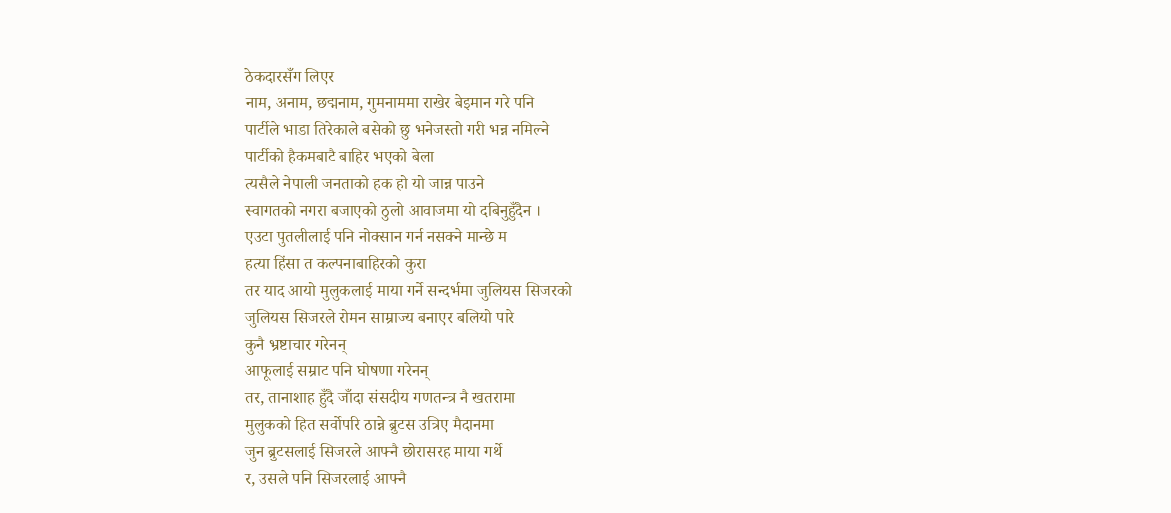ठेकदारसँग लिएर
नाम, अनाम, छद्मनाम, गुमनाममा राखेर बेइमान गरे पनि
पार्टीले भाडा तिरेकाले बसेको छु भनेजस्तो गरी भन्न नमिल्ने
पार्टीको हैकमबाटै बाहिर भएको बेला
त्यसैले नेपाली जनताको हक हो यो जान्न पाउने
स्वागतको नगरा बजाएको ठुलो आवाजमा यो दबिनुहुँदैन ।
एउटा पुतलीलाई पनि नोक्सान गर्न नसक्ने मान्छे म
हत्या हिंसा त कल्पनाबाहिरको कुरा
तर याद आयो मुलुकलाई माया गर्ने सन्दर्भमा जुलियस सिजरको
जुलियस सिजरले रोमन साम्राज्य बनाएर बलियो पारे
कुनै भ्रष्टाचार गरेनन्
आफूलाई सम्राट पनि घोषणा गरेनन्
तर, तानाशाह हुँदै जाँदा संसदीय गणतन्त्र नै खतरामा
मुलुकको हित सर्वोपरि ठान्ने ब्रुटस उत्रिए मैदानमा
जुन ब्रुटसलाई सिजरले आफ्नै छोरासरह माया गर्थे
र, उसले पनि सिजरलाई आफ्नै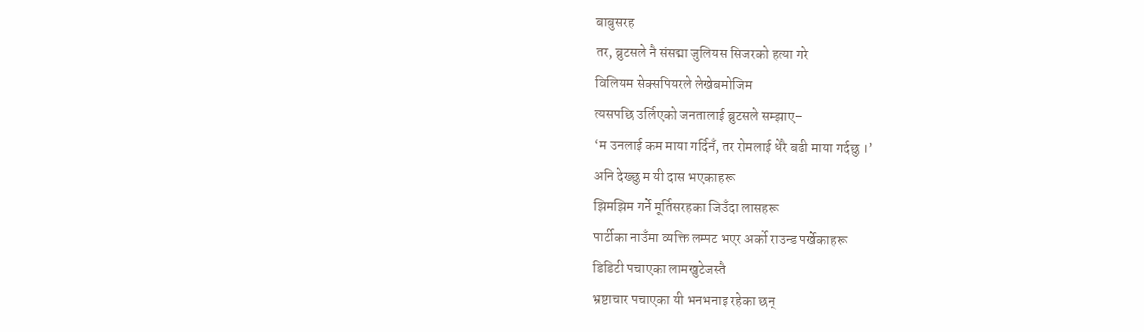बाबुसरह
तर, ब्रुटसले नै संसद्मा जुलियस सिजरको हत्या गरे
विलियम सेक्सपियरले लेखेबमोजिम
त्यसपछि उर्लिएको जनतालाई ब्रुटसले सम्झाए–
‘म उनलाई कम माया गर्दिनँ, तर रोमलाई धेरै बढी माया गर्दछु ।’
अनि देख्छु म यी दास भएकाहरू
झिमझिम गर्ने मूर्तिसरहका जिउँदा लासहरू
पार्टीका नाउँमा व्यक्ति लम्पट भएर अर्को राउन्ड पर्खेकाहरू
डिडिटी पचाएका लामखुटेजस्तै
भ्रष्टाचार पचाएका यी भनभनाइ रहेका छन्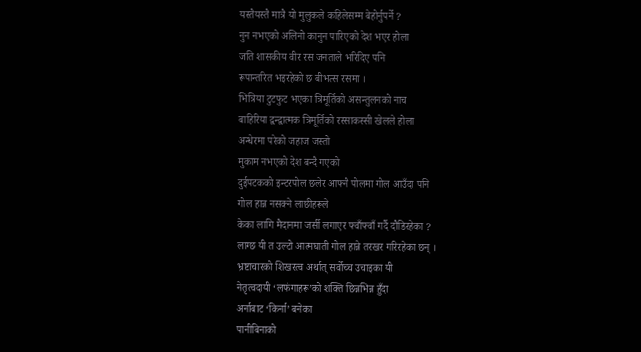यस्तैयस्तै मात्रै यो मुलुकले कहिलेसम्म बेहोर्नुपर्ने ?
नुन नभएको अलिनो कानुन पारिएको देश भएर होला
जति शासकीय वीर रस जनताले भरिदिए पनि
रूपान्तरित भइरहेको छ बीभत्स रसमा ।
भित्रिया टुटफुट भएका त्रिमूर्तिको असन्तुलनको नाच
बाहिरिया द्वन्द्वात्मक त्रिमूर्तिको रस्साकस्सी खेलले होला
अन्धेरमा परेको जहाज जस्तो
मुकाम नभएको देश बन्दै गएको
दुईपटकको इन्टरपोल छलेर आफ्नै पोलमा गोल आउँदा पनि
गोल हान्न नसक्ने लाछीहरूले
केका लागि मैदानमा जर्सी लगाएर फ्वाँफ्वाँ गर्दै दौडिरहेका ?
लाग्छ यी त उल्टो आत्मघाती गोल हान्ने तरखर गरिरहेका छन् ।
भ्रष्टाचारको शिखरत्व अर्थात् सर्वोच्च उचाइका यी
नेतृत्वदायी ‘लफंगाहरू’को शक्ति छिन्नभिन्न हुँदा
अर्नाबाट ‘किर्ना’ बनेका
पानीबिनाको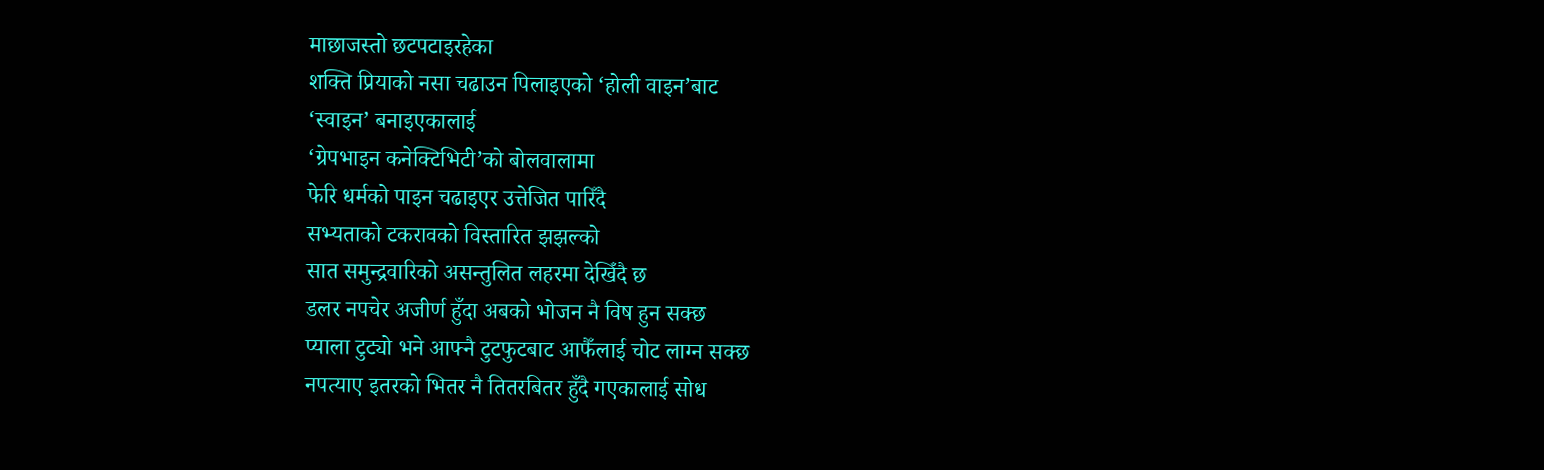माछाजस्तो छटपटाइरहेका
शक्ति प्रियाको नसा चढाउन पिलाइएको ‘होली वाइन’बाट
‘स्वाइन’ बनाइएकालाई
‘ग्रेपभाइन कनेक्टिभिटी’को बोलवालामा
फेरि धर्मको पाइन चढाइएर उत्तेजित पारिँदै
सभ्यताको टकरावको विस्तारित झझल्को
सात समुन्द्रवारिको असन्तुलित लहरमा देखिँदै छ
डलर नपचेर अजीर्ण हुँदा अबको भोजन नै विष हुन सक्छ
प्याला टुट्यो भने आफ्नै टुटफुटबाट आफैँलाई चोट लाग्न सक्छ
नपत्याए इतरको भितर नै तितरबितर हुँदै गएकालाई सोध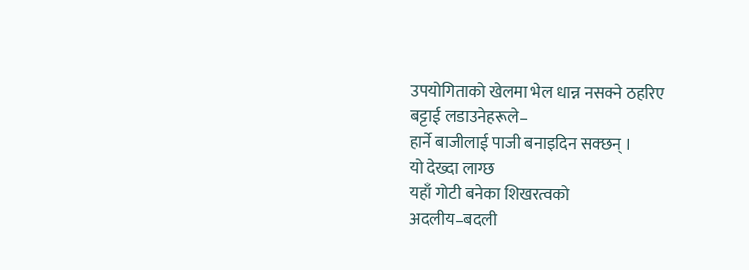उपयोगिताको खेलमा भेल धान्न नसक्ने ठहरिए
बट्टाई लडाउनेहरूले–
हार्ने बाजीलाई पाजी बनाइदिन सक्छन् ।
यो देख्दा लाग्छ
यहाँ गोटी बनेका शिखरत्वको
अदलीय–बदली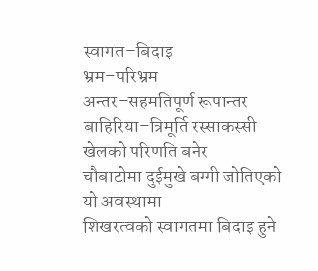स्वागत–बिदाइ
भ्रम–परिभ्रम
अन्तर–सहमतिपूर्ण रूपान्तर
बाहिरिया–त्रिमूर्ति रस्साकस्सी खेलको परिणति बनेर
चौबाटोमा दुईमुखे बग्गी जोतिएको यो अवस्थामा
शिखरत्वको स्वागतमा बिदाइ हुने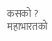कसको ?
महाभारतको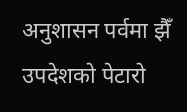अनुशासन पर्वमा झैँ उपदेशको पेटारो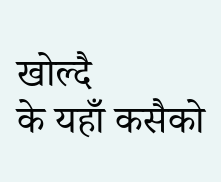खोल्दै
के यहाँ कसैको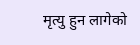मृत्यु हुन लागेको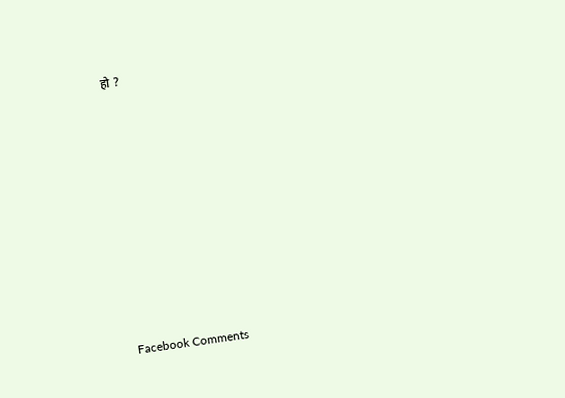हो ?









Facebook Comments